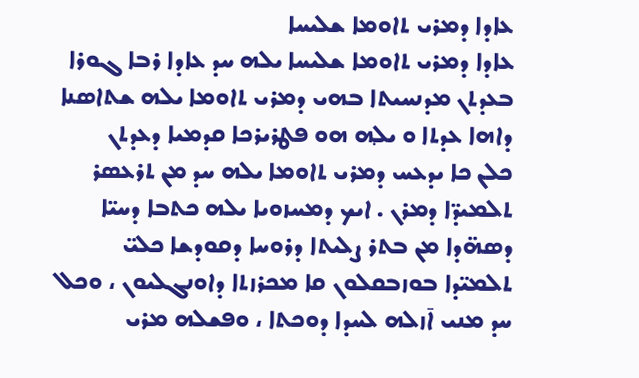ܥܐܕܐ ܕܡܪܝ ܬܐܘܡܐ ܫܠܝܚܐ
ܥܐܕܐ ܕܡܪܝ ܬܐܘܡܐ ܫܠܝܚܐ ܝܠܗ ܚܕ ܥܐܕܐ ܪܒܐ ܓܘܪܐ ܒܥܕܬܢ ܡܕܢܚܝܬܐ ܒܗܝ ܕܡܪܝ ܬܐܘܡܐ ܝܠܗ ܫܬܐܣܢܐ ܕܐܗܐ ܥܕܬܐ ܘ ܝܠ݂ܗ ܗܘ ܦܛܪܝܪܟܐ ܩܕܡܝܐ ܕܥܕܬܢ
ܟܠܢ ܟܐ ܝܕܥܚ ܕܡܪܝ ܬܐܘܡܐ ܝܠܗ ܚܕ ܡܢ ܬܪܥܣܪ ܬܠܡܝܕ̈ܐ ܕܡܪܢ . ܐܝܟ ܕܡܚܙܘܝܐ ܝܠܗ ܟܬܒܐ ܕܚܝ̈ܐ ܕܣܗ̈ܕܐ ܡܢ ܒܬܪ ܨܠܝܬܐ ܕܪܘܚܐ ܕܩܘܕܫܐ ܟܠܝ̈ ܬܠܡܝ̈ܕܐ ܒܘܙܒܩܠܘܢ ܩܐ ܡܟܪܙܬܐ ܕܐܘܢܓܠܝܘܢ ، ܘܟܠ ܚܕ ܡܢܝ ܐ̄ܙܠܗ ܠܚܕܐ ܕܘܟܬܐ ، ܘܦܫܠܗ ܡܪܝ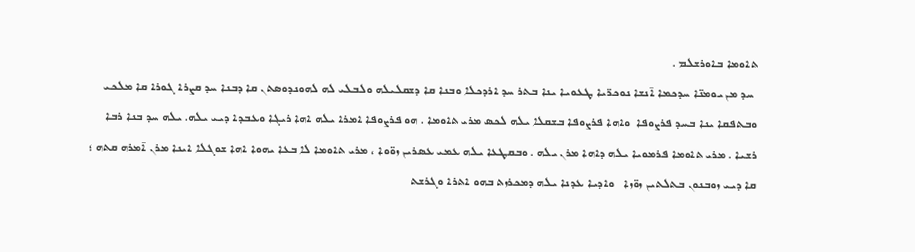ܬܐܘܡܐ ܒܐܘܪܫܠܡ .
 ܚܕ ܡܢ ܝܘܡܢ̈ܐ ܚܕܟܡܐ ܐ̄ܢܫܐ ܢܘܟܪ̈ܝܐ ܛܥܘܝܐ ܝܢܐ ܒܬܪ ܚܕ ܐܪܕܟܠܐ ܘܒܢܐ ܩܐ ܕܫܩܠܝܠܗ ܘܠܒܠܝ ܠܗ ܠܗܘܢܕܘܣܬܢ ܩܐ ܕܒܢܐ ܚܕ ܩܨܪܐ ܓܘܪܐ ܩܐ ܡܠܟܝ ܘܒܬܦܩܐ ܝܢܐ ܒܚܕ ܦܪܨܘܦܐ  ܘܐܗܐ ܦܪܨܘܦܐ ܒܫܩܠܐ ܝܠܗ ܠܟܤ ܡܪܝ ܬܐܘܡܐ . ܗܘ ܦܪܨܘܦܐ ܐܡܪܐ ܝܠܗ ܐܗܐ ܪܝܓܐ ܘܥܒܕܐ ܕܝܝ ܝܠܗ. ܝܠܗ ܚܕ ܒܢܐ ܪܒܐ ܪܫܝܐ . ܡܪܝ ܬܐܘܡܐ ܦܪܡܘܝܐ ܝܠܗ ܕܐܗܐ ܡܪܢ ܝܠܗ . ܘܒܩܛܥܐ ܝܠܗ ܥܡܝ ܥܣܪܝܢ ܙܘ̈ܘܐ ، ܡܪܝ ܬܐܘܡܐ ܠܐ ܒܥܐ ܝܗܘܐ ܐܗܐ ܫܘܓܠܐ ܐܝܢܐ ܡܪܢ ܐ̄ܡܪܗ ܩܬܗ ؛ ܩܐ ܕܝܝ ܙܘܒܢܘܢ ܒܬܠܬܝܢ ܙܘ̈ܙܐ   ܘܐܕܝܐ ܥܕܢܐ ܝܠܗ ܕܡܟܪܙܬ ܒܗܘ ܐܬܪܐ ܘܓܪܫܬ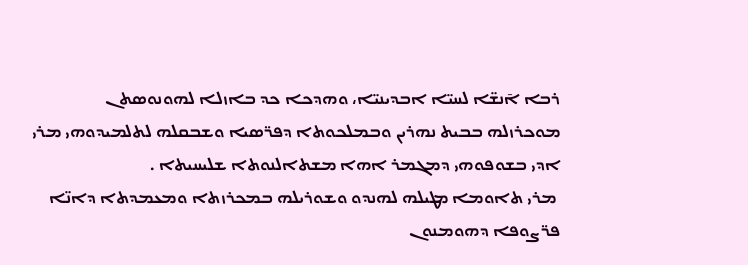ܪܒܐ ܐ̄ܢܫ̈ܐ ܠܚܝ̈ܐ ܐܒܕܝܢܝ̈ܐ، ܘܗܕܟܐ ܟܕ ܒܐܙܠܐ ܠܗܘܢܘܣܬܢ ܡܘܟܪܙܠܗ ܒܒܝܬ ܢܗܪܝܢ ܘܒܡܠܟܘܬܐ ܕܦܪ̈ܣܝܐ ܘܫܒܩܠܗ ܠܬܠܡܝܕܘܗܝ ܡܪܝ ܐܕܝ ܒܫܘܦܘܗܝ ܕܡܓܡܪ ܐܗܐ ܡܫܬܐܠܢܘܬܐ ܫܠܝܚܝܬܐ .
 ܡܪܝ ܬܐܘܡܐ ܡܛܝܠܗ ܠܗܢܕܘ ܘܫܘܪܝܠܗ ܒܡܟܪܙܬܐ ܘܡܥܡܕܬܐ ܕܐܢ̈ܐ ܦܪ̈ܨܘܦܐ ܕܗܘܡܢܘܢ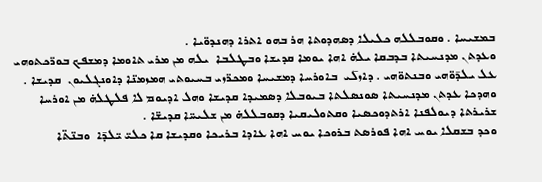ܒܡܫܝܚܐ . ܘܩܘܒܠܠܗ ܟܠܝܠܐ ܕܣܗܕܘܬܐ ܗܪ ܒܗܘ ܐܬܪܐ ܕܗܢܕܘ̈ܝܐ .
ܘܥܕܬܢ ܡܕܢܚܝܬܐ ܒܕܒܩܐ ܝܠܗ̇ ܐܗܐ ܝܘܡܐ ܩܕܝܫܐ ܘܒܛܠܒܐ  ܝܠܗ ܡܢ ܡܪܝ ܬܐܘܡܐ ܕܡܫܦܟ ܒܘܪ̈ܟܬܘܗܝ ܥܠ ܝܠܕ̄ܘ̈ܗܝ ܘܒܢܬܘ̈ܗܝ . ܕܐܙܠ̄ܝ  ܒܐܘܪܚܐ ܕܡܫܝܚܐ ܘܡܟܪ̈ܙܝ ܒܚܝܘܬܝ ܗܡܙܡܢ̈ܐ ܕܐܘܢܓܠܝܘܢ  ܩܕܝܫܐ .
ܘܗܕܟܐ ܥܕܬܢ ܡܕܢܚܝܬܐ ܣܘܢܣܠܬܐ ܒܝܘܒܠܐ ܕܣܡܝܕܐ ܩܕܝܫܐ ܘܗܠ ܐܕܝܘܡ ܠܐ ܦܠܛܠܗ̇ ܡܢ ܐܘܪܚܐ ܫܪܝܪܬܐ ܕܝܘܠܦܢܐ ܐܪܬܕܘܟܣܝܐ ܘܩܬܘܠܝܩܝܐ ܕܩܘܒܠܠܗ̇ ܡܢ ܫܠܝܚ̈ܐ ܩܕܝܫ̈ܐ .
ܘܟܕ ܒܫܩܠܐ ܝܘܚ ܐܗܐ ܦܘܪܣܬ ܒܪܘܟܐ ܝܘܚ ܐܗܐ ܥܐܕܐ ܒܪܝܟܐ ܘܩܕܝܫܐ ܩܐ ܟܠܝ̈ ܝ̈ܠܕ̄ܐ  ܘܒܢ̈ܬ̈ܐ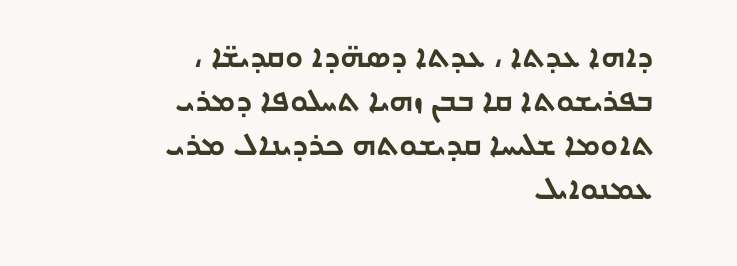ܕܐܗܐ ܥܕܬܐ ، ܥܕܬܐ ܕܣܗ̈ܕܐ ܘܩܕܝܫ̈ܐ ، ܒܦܪܝܫܘܬܐ ܩܐ ܒܒܢ ܙܗܝܐ ܬܚܠܘܦܐ ܕܡܪܝ ܬܐܘܡܐ ܫܠܝܚܐ ܩܕܝܫܘܬܗ ܟܪܕܝܢܐܠ ܡܪܝ ܥܡܢܘܐܝܠ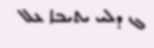ܓ ܕܠܝ ܝܬܝܒܐ ܥܠ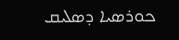ܟܘܪܣܝܐ ܕܣܠܝܩ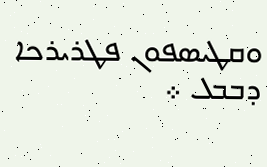ܘܩܛܝܣܦܘܢ ܦܛܪܝܪܟܐ ܕܒܒܠ ܀